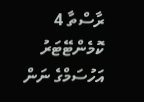ރާސްތާ 4
ކޮމެންޓޭޓަރު އަހުސަމްގެ ނަން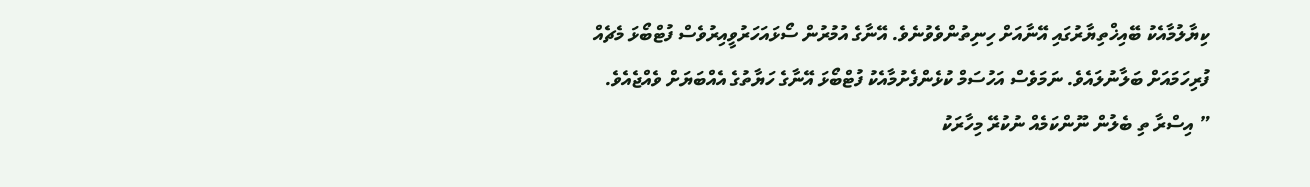ކިޔާލުމާއެކު ބޭއިޚްތިޔާރުގައި އޭނާއަށް ހިނިތުންވެވުނެވެ. އޭނާގެ އުމުރުން ސޯޅައަހަރުވީއިރުވެސް ފުޓްބޯޅަ މެޗެއް ފުރިހަމައަށް ބަލާނުލައެވެ. ނަމަވެސް އަހުސަމް ކުޅެންފެށުމާއެކު ފުޓްބޯޅަ އޭނާގެ ހަޔާތުގެ އެއްބަޔަށް ވެއްޖެއެވެ.
” އިސްރާ ތި ބެލުން ނޫންކަމެއް ނުކުރޭ މިހާރަކު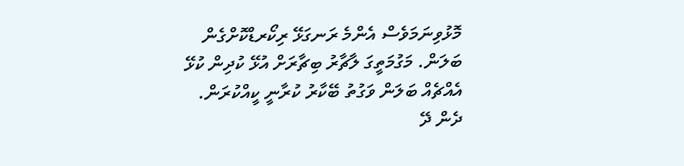މޮޅުވިނަމަވެސް އެންމެ ރަނގަޅޭ ރިކޯރޑްކޮށްގެން ބަލަން. މަގުމަތީގަ ލާޗާރު ބިޗާރަށް އުޅޭ ކުދިން ކުޅޭ އެއްޗެއް ބަލަން ވަގުތު ބޭކާރު ކުރާނީ ކީއްކުރަން. ދެން ދޭ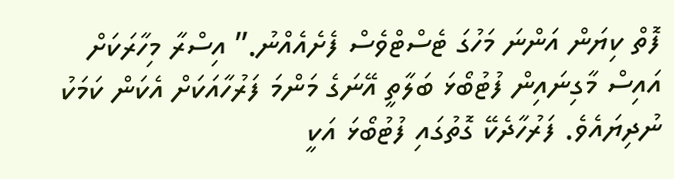ފޮތް ކިޔަން އަންނަ މަހުގަ ޓެސްޓްވެސް ފެށެއެއްނު.” އިސްރާ މިހާރަކަށް އައިސް މާގިނައިން ފުޓުބޯޅަ ބަލާތީ އޭނަގެ މަންމަ ފަރުހާއަކަށް އެކަން ކަމަކު ނުދިޔައެވެ. ފަރުހާދެކޭ ގޮތުގައި ފުޓުބޯޅަ އަކީ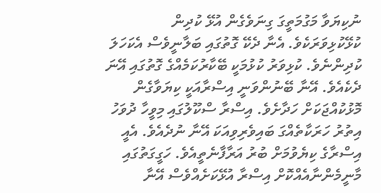ނުކިޔަވާ މަގުމަތީގަ ގިނަވެގެން އުޅޭ ކުދިން ކުޅޭކުޅިވަރަކެވެ. އެނާ ދެކޭ ގޮތުގައި ބަލާނީވެސް އެކަހަލަ ކުދިންނެވެ. ކުޅިވަރު ކުޅުމަކީ ބޭކާރުކަމެއްގެ ގޮތުގައި އޭނަ ދެކެއެވެ. އޭނާ ބޭނުންވަނީ އިސްރާއަކީ ކިޔަވާގެން މޮޅުކުއްޖަކަށް ހަދާށެވެ. އިސްރާ ސްކޫލުގައި މިވީހާ ދުވަހު އިތުރު ހަރަކާތެއްގަ ބައިވެރިވިއަކަ އޭނާ ނުދެއެވެ. އެއީ އިސްރާގެ ކިޔެވުމަށް ބުރު އަރާފާނެތީއެވެ. ހަގީގަތުގައި މާނީމެންނާއެއްކޮށް އިސްރާ އުޅޭކަށެއްވެސް އޭނާ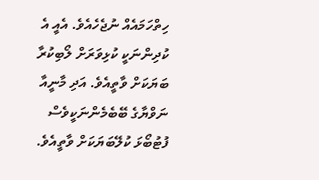ހިތްހަމައެއް ނުޖެހެއެވެ. އެއީ އެ ކުދިންނަކީ ކުޅިވަރަށް ލޯބިކުރާ ބަޔަކަށް ވާތީއެވެ. އަދި މާނީއާ ނަވްޔާގެ ބޭބެމެންނަކީވެސް ފުޓުބޯޅަ ކުލޭބަޔަކަށް ވާތީއެވެ.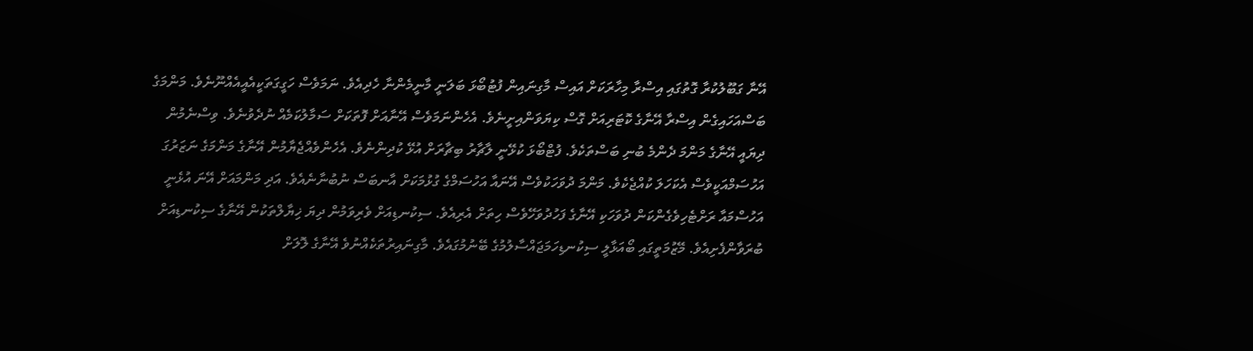އޭނާ ގަބޫލުކުރާ ގޮތުގައި އިސްރާ މިހާރަކަށް އައިސް މާގިނައިން ފުޓުބޯޅަ ބަލަނީ މާނީމެންނާ ހެދިއެވެ. ނަމަވެސް ހަގީގަތަކީއެއީއެއްނޫނެވެ. މަންމަގެ ބަސްއަހައިގެން އިސްރާ އޭނާގެ ކޮޓަރިއަށް ގޮސް ކިޔަވަންއިށީނެވެ. އެހެންނަމަވެސް އޭނާއަށް ފޮތަކަށް ސަމާލުކަމެއް ނުދެވުނެވެ. ވިސްނެމުން ދިޔައީ އޭނާގެ މަންމަ ދެންމެ ބުނި ބަސްތަކެވެ. ފުޓްބޯޅަ ކުޅޭނީ ލާޗާރު ބިޗާރަށް އުޅޭ ކުދިންނެވެ. އެހެންވެއްޖެޔާމުން އޭނާގެ މަންމަގެ ނަޒަރުގަ އަހުސަމްއަކީވެސް އެކަހަލަ ކުއްޖެކެވެ. މަންމަ ދުވަހަކުވެސް އޭނައާ އަހުސަމްގެ ގުޅުމަކަށް އާނބަސް ނުބުނާނެއެވެ. އަދި މަންމައަށް އޭނަ އުޅެނީ އަހުސްމައާ ރަށްޓެހިވެގެންކަން ދުވަހަކި އޭނާގެ ފަހުދުވަހޭވެސް ހިތަށް އެރިއެވެ. ސިކުނޑިއަށް ވެރިވަމުން ދިޔަ ޚިޔާލްތަކުން އޭނާގެ ސިކުނޑިއަށް ބުރަވާންފެށިއެވެ. މޭޒުމަތީގައި ބޯއަޅާލީ ސިކުނޑިހަމަޖައްސާލުމުގެ ބޭނުމުގައެވެ. މާގިނައިރުތަކެއްނުވެ އޭނާގެ ލޮލަށް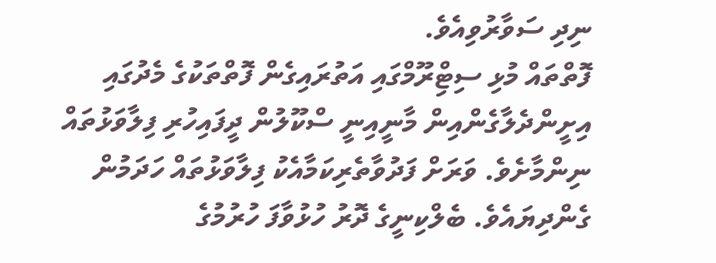ނިދި ސަވާރުވިއެވެ.
ފޮތްތައް މުޅި ސިޓިްރޫމްގައި އަތުރައިގެން ފޮތްތަކުގެ މެދުގައި އިށީންދެލާގެންއިން މާނީއިނީ ސްކޫލުން ދީފައިހުރި ފިލާވަޅުތައް ނިންމާށެވެ. ވަރަށް ފަދުވާތެރިކަމާއެކު ފިލާވަޅުތައް ހަދަމުން ގެންދިޔައެވެ. ބެލްކިނީގެ ދޮރު ހުޅުވާފަ ހުރުމުގެ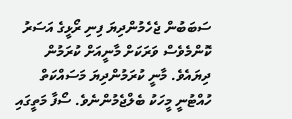ސަބަބުން ޖެހެމުންދިޔަ ފިނި ރޯޅީގެ އަސަރު ކޮންމެވެސް ވަރަކަށް މާނީއަށް ކުރަމުން ދިޔައެވެ. މާނީ ކުރަމުންދިޔަ މަސައްކަތް ހުއްޓުނީ މީހަކު ބެލްޖެމުންނެވެ. ސޯފާ މަތީގައި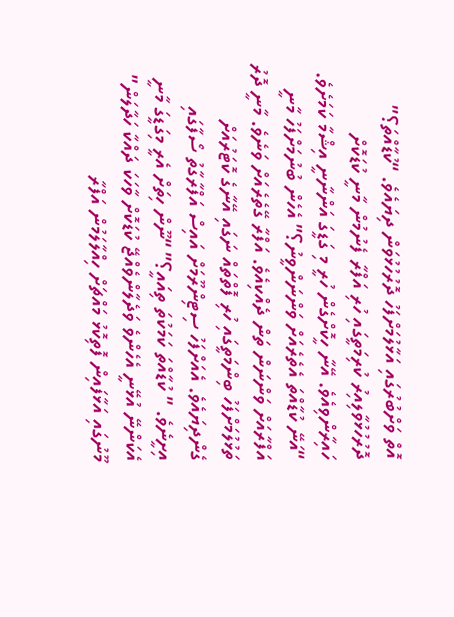އޮތް ވަށްބުރުގައި އަޅާލުމަށްފަހު ދޮރުހުޅުވަން ދިޔައެވެ. “ކުޑާއްތަ؟” ދޮރުހުޅުވާލިއިރު ކުރިމަތީގައި ހުރި އަފްރާ ފެނުމުން މާނީ ކުޑަކޮށް ހައިރާންވިއެވެ. އޭނާ ހީކޮށްގެން ހުރީ މި ގަޑީގަ އަންނާނީ އިޝްމާ ކަމަށެވެ. “އަނޭ ކުޑާއްތަ އެތެރެއަށް ވަންނަންވީނު؟” އެހެން ބުނުމަށްފަހު މާނީ އަފްރާއަށް ވަންނަން ތަން ދެއްކިއެވެ. އަފްރާ ގޭތެރެއަށް ވަނެވެ. މާނީ ދޮރު ތަޅުލުމަށްފަހު ބިންމަތީގައި ހުރި ފޮތްތައް ނަގައި އޭނާގެ ކޮޓަރުއަށް ގެންދިޔައެވެ. އެއަށްފަހު ސިޓިންރޫމަށް އައިސް އަފްރާގާތު ސޯފާގައި އިށީނެވެ. ” ކުޑާއްތަ ކަމަކުތަ ތިއައީ؟” “ނޫން ހިތަށް އެރީ މިގަޑީގަ މާނީ އެކަންނޭ އުޅޭނީ އެހެންވެ ވަދެލާންވެއްޖޭ ކުޑަކޮށް ވާހަކަ ދައްކާ ހަދާލަން” މޫނުގައި އަޅާފައިން ފޮތިކޮޅު މައްޗަށް ހިއްލާލަމުން އަފްރާ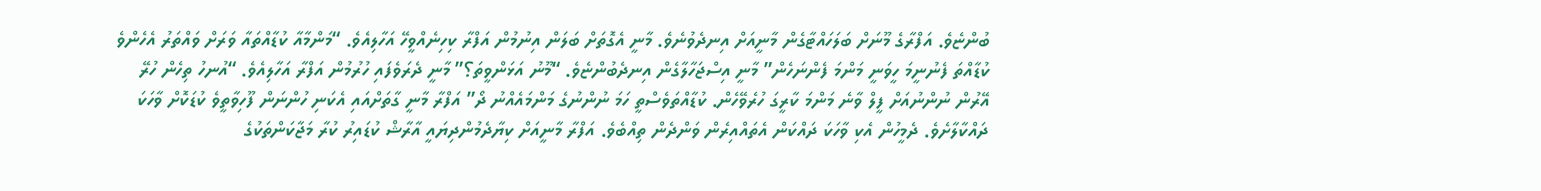ބުންޏެވެ. އަފްރާގެ މޫނަށް ބަލަހައްޓާގެން މާނީއަށް އިނދެވުނެވެ. މާނީ އެގޮތަށް ބަލަން އިނުމުން އަފްރާ ކިހިނެއްވީހޭ އަހާލިއެވެ. “މަންމާއާ ކުޑާއްތައާ ވަރަށް ވައްތަރު އެހެންވެ ކުޑާއްތަ ފެނުނީމަ ހީވަނީ މަންމަ ފެންނަހެން” މާނީ އިސްޖަހާލާގެން އިނދެބުންޏެވެ. “މޫނު އަޅަންވީތަ؟” މާނީ ދެރަވެފައި ހުރުމުން އަފްރާ އަހާލިއެވެ. “އުނހު ތިހެން ހުރޭ އޭރުން ނުންނުއަށް ފީލް ވާނެ މަންމަ ކާރީގަ ހުރެވޭހެން. ކުޑާއްތަވެސްތީ ހަމަ ނުންނުގެ މަންމައެއްނު ދޯ” އަފްރާ މާނީ ގާތަށްއައި އެކަނި ހުންނަން ފޫހިވާތީވެ ކުޑަކޮށް ވާހަކަ ދައްކާލާށެވެ. ދެމީހުން އެކި ވާހަކަ ދައްކަން އެތައްއިރެން ވަންދެން ތިއްބެވެ. އަފްރާ މާނީއަށް ކިޔާދެމުންދިޔައީ އާރާޝް ކުޑައިރު ކުރާ މަޖާކަންތަކުގެ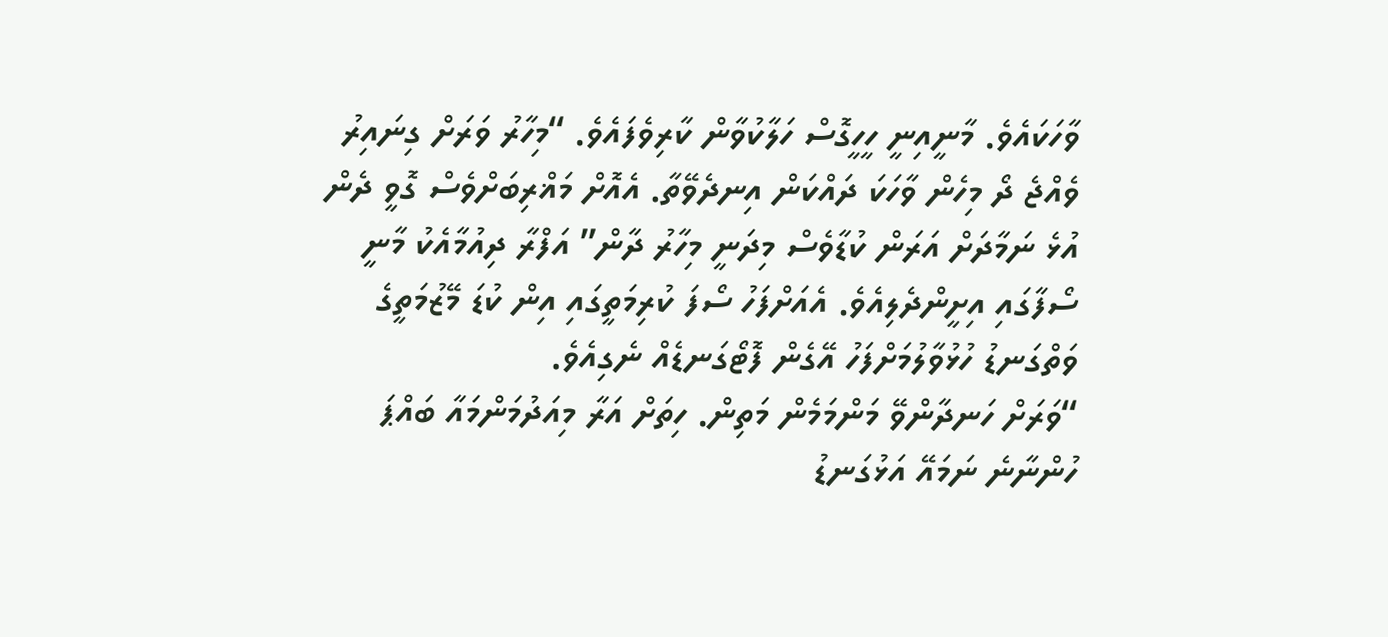ވާހަކައެވެ. މާނީއިނީ ހީހީގޮސް ހަލާކުވާން ކާރިވެފައެވެ. “މިހާރު ވަރަށް ގިނައިރު ވެއްޖެ ދޯ މިހެން ވާހަކަ ދައްކަން އިނދެވޭތާ. އެއޮށް މަޣްރިބަށްވެސް ގޮވީ ދެން އުޅެ ނަމާދަށް އަރަން ކުޑާވެސް މިދަނީ މިހާރު ދާން” އަފްރާ ދިއުމާއެކު މާނީ ސޯފާގައި އިށީންދެލިއެވެ. އެއަށްފަހު ސޯފަ ކުރިމަތީގައި އިން ކުޑަ މޭޒުމަތީގެ ވަތްގަނޑު ހުޅުވާލުމަށްފަހު އޭގެން ފޮޓޯގަނޑެއް ނެގިއެވެ.
“ވަރަށް ހަނދާންވޭ މަންމަމެން މަތިން. ހިތަށް އަރާ މިއަދުމަންމައާ ބައްޕަ ހުންނާނެ ނަމައޭ އަޅުގަނޑު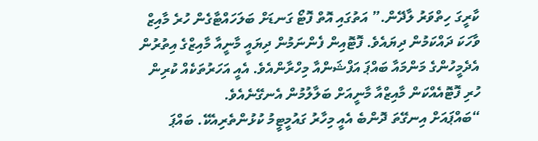ކާރީގަ ހިތްވަރު ލާދޭން.” އަތުގައި އޮތް ފޮޓޯ ގަނޑަށް ބަލަހައްޓާގެން ހުރެ މާއިޒް ވާހަކަ ދައްކަމުން ދިޔައެވެ. ފޮޓޮއިން ފެންނަމުން ދިޔައީ މާނީއާ މާއިޒްގެ އިތުރުން އެދެމީހުންގެ މަންމައާ ބައްޕަ އަފްޝަންއާ މިހްރާންއެވެ. އެއީ އަހަރުތަކެއް ކުރިން ހުރި ފޮޓޮއެއްކަން މާއިޒްއާ މާނީއަށް ބަލާލުމުން އެނގޭނެއެވެ.
“ބައްޕައަށް އިނގޭތަ ދޮންބެ އެއީ މިހާރު ގައުމީޓީމު ކުޅުންތެރިއެކޭ. ބައްޕަ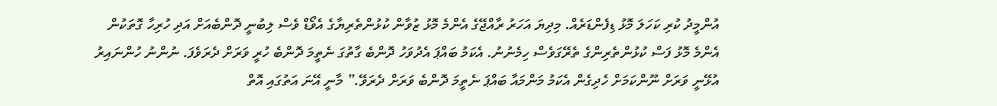އުންމީދު ކުރި ކަހަލަ މޮޅު ޑިފެންޑަރެއް. މިދިޔަ އަހަރު ރާއްޖޭގެ އެންމެ މޮޅު ޒުވާން ކުޅުންތެރިޔާގެ އެވޯޑް ވެސް ލިބުނީ ދޮންބެއަށް އަދި ހުރިހާ ގޮތަކުން އެންމެ މޮޅު ފަސް ކުޅުންތެރިންގެ ތެރޭގަވެސް ހިމެނުނު. އެކަމު ބައްޕަ އެދުވަހު ދޮންބެ ގާތުގަ ނެތީމަ ދޮންބެ ހުރީ ވަރަށް ދެރަވެފަ. ނުންނު ހުންނައިރު އުޅޭނީ ވަރަށް ނޫންކަމަށް ހެދިގެން އެކަމު މަންމައާ ބައްޕަ ނެތީމަ ދޮންބެ ވަރަށް ދެރަވޭ.” މާނީ އޭނަ އަތުގައި އޮތް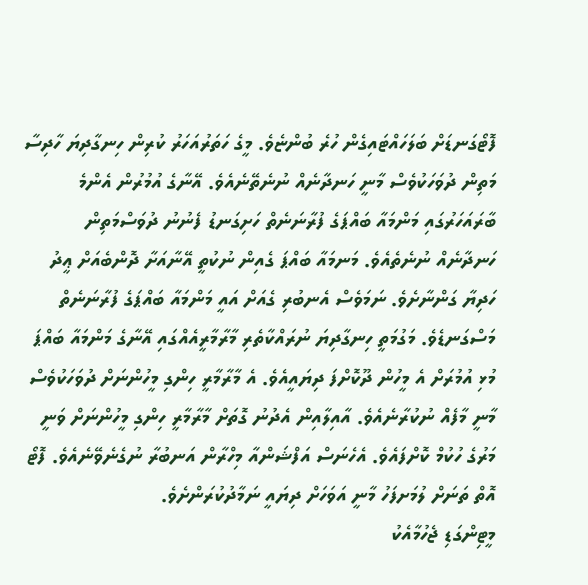ފޮޓޯގަނޑަށް ބަލަހައްޓައިގެން ހުރެ ބުންޏެވެ. މީގެ ހަތަރުއަހަރު ކުރިން ހިނގާދިޔަ ހާދިސާ މަތިން ދުވަހަކުވެސް މާނީ ހަނދާނެއް ނުނެތޭނެއެވެ. އޭނާގެ އުމުރުން އެންމެ ބާރައަހަރުގައި މަންމައާ ބައްޕަގެ ފުރާނަނެތް ހަށިގަނޑު ފެނުނު ދުވަސްމަތިން ހަނދާނެއް ނުނެތެއެވެ. މަނމައާ ބައްޕަ ގެއިން ނުކުތީ އޭނާއަށާ ދޮންބެއަށް ޢީދު ހަދިޔާ ގަންނާށެވެ. ނަމަވެސް އެނބުރި ގެއަށް އައީ މަންމައާ ބައްޕަގެ ފުރާނަނެތް މަސްގަނޑެވެ. މަގުމަތީ ހިނގާދިޔަ ނުރައްކާތެރި މާރާމާރީއެއްގައި އޭނާގެ މަންމައާ ބައްޕަ މުޅި އުމުރަށް އެ މީހުން ދޫކޮށްފަ ދިޔައީއެވެ. އެ މާރާމާރީ ހިންގި މީހުންނަށް ދުވަހަކުވެސް މާނީ މާފެއް ނުކުރާނެއެވެ. އާއިލާއިން އެދުނު ގޮތަށް މާރާމާރީ ހިންގި މީހުންނަށް ވަނީ މަރުގެ ހުކުމް ކޮށްފައެވެ. އެހެނަސް އަފްޝަންއާ މިހްރާން އަނބުރާ ނުގެނެވޭނެއެވެ. ފޮޓޯ އޮތް ތަނަށް ލުމަށފަހު މާނީ އަވަހަށް ދިޔައީ ނަމާދުކުރަންށެވެ.
މީޓިންގަޑި ޖެހުމާއެކު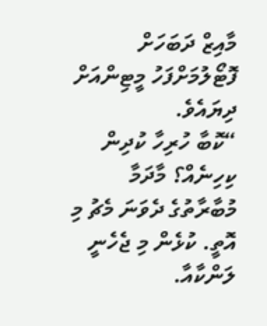މާއިޒް ދަބަހަށް ފޮޓޯލުމަށްފަހު މީޓިންއަށް ދިޔައެވެ.
“ކޮބާ ހުރިހާ ކުދިން ކިހިނެއް؟ މާދަމާ މުބާރާތުގެ ދެވަނަ މެޗު މި އޮތީ. ކުޅެން މި ޖެހެނީ ލަންކާއާ.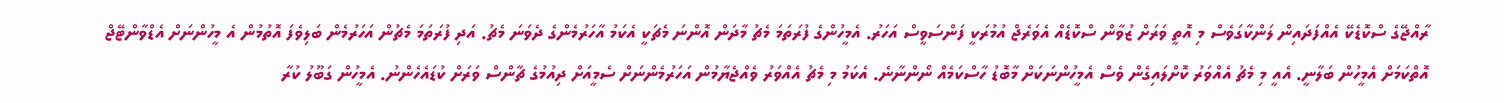ރާއްޖޭގެ ސްކޮޑެކޭ އެއްފަދައިން ލަންކާގަވެސް މި އޮތީ ވަރަށް ޒުވާން ސްކޮޑެއް އެވަރެޖް އުމުރަކީ ފަންސަވީސް އަހަރު. އެމީހުންގެ ފުރަތަމަ މެޗު މާދަން އޮންނަ މެޗަކީ އެކަމު އާހަރުމެންގެ ދެވަނަ މެޗު. އަދި ފުރަތަމަ މެޗުން އަހަރުމެން ބަލިވެފަ އޮތުމުން އެ މީހުންނަށް އެޑްވާންޓޭޖް އޮތްކަމަށް އެމީހުން ބަލާނީ. އެއީ މި މެޗު އެއްވަރު ކޮށްލައިގެން ވެސް އެމީހުންނަކަށް މާބޮޑު ހާސްކަމެއް ނޯންނާނެ. އެކަމު މި މެޗު އެއްވަރު ވެއްޖެޔާމުން އަހަރުމެންނަށް ސެމީއަށް ދިއުމުގެ ޗާންސް ވަރަށް ކުޑައެހެންނު. އެމީހުން ގަބޫލު ކުރާ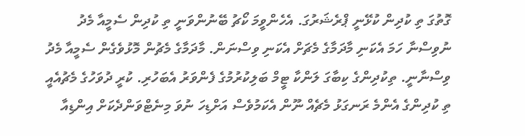ގޮތުގަ ތި ކުދިން ކުޅޭނީ ޕްރެޝަރުގަ. އެހެންވީމަ ކޯޗު ބޭނުންވަނީ ތި ކުދިން ސެމީއާ މެދު ނުވިސްނާ ހަމަ އެކަނި މާދަމާގެ މެޗަށް އެކަނި ވިސްނަން. މާދަމާގެ މެޗުން މޮޅުވެގެން ސެމީއާ މެދު ވިސްނާނީ. ތިކުދިންގެ ކިބާގަ ލަންކާ ޓީމް ބަލިކުރުމުގެ ފެންވަރު އެބަހުރި. ކުރީ ދުވަހުގެ މެޗުއެއީ ތި ކުދިންގެ އެންމެ ރަނގަޅު މެޗެއް ނޫން އެކަމުވެސް އަށްޑިހަ ނުވަ މިނެޓްވަންދެކަށް އިންޑިއާ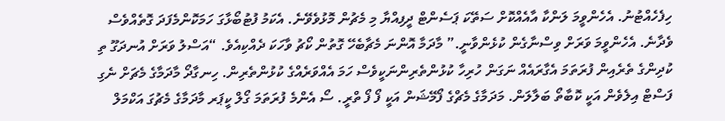ހިފެހެއްޓުނު. އެހެންވީމަ ލަންކާ އާއެއްކޮށް ސަތޭކަ ޕަސެންޓް ދީފިއްޔާ މި މެޗުން މޮޅުވެވޭނެ. އެކަމު ފުޓުބޯޅާގަ ހަމަކޮންމެފަދަ ގޮތެއްވެސް ވެދާނެ. އެހެންވީމަ ވަރަށް ވިސްނާގެން ކުޅެންވާނީ.” މާދަމާ އޮންނަ މެޗާބެހޭ ގޮތުން ކޯޗު ވާހަކަ ދެއްކިއެވެ. “އަސްލު ވަރަށް އުނދަގޫ ތި ކުދިންގެ ތެރެއިން ފުރަތަމަ އެގާރައެއް ނަގަން ހުރިހާ ކުޅުންތެރިންނަކީވެސް ހަމަ އެއްވަރެއްގެ ކުޅުންތެރިން. ހިނގާދޯ މާދަމާގެ މެޗަށް ނެގި ފަސްޓް އިލެވެން އަކީ ކޮބާތޯ ބަލާލަން. މަދަމާގެ މެޗްގެ ފޯމޭޝަން އަކީ ފޯ ފޯ ތްރީ. ސޯ އެންމެ ފުރަތަމަ ގޯލް ކީޕަރ މާދަމާގެ މެޗުގަ އަކްމަލް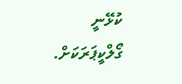ކުޅޭނީ ގޯލްކީޕަރަކަށް.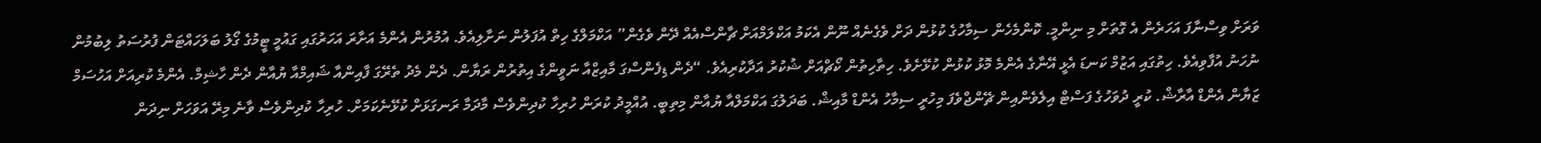ވަރަށް ވިސްނާފަ އަހަރެން އެ ގޮތަށް މި ނިންމީ. ކޮންމެހެން ސިމާހުގެ ކުޅުން ދަށް ވެގެނެއް ނޫން އެކަމު އަކްލަމްއަށް ޗާންސްއެއް ދޭން ވެގެން” އަކްމަލްގެ ހިތް އުފަލުން ނަށާލިއެވެ. އުމުރުން އެންމެ އަށާރަ އަހަރުގައި ގައުމީ ޓީމުގެ ގޯލު ބަލަހައްޓަން ފުރުސަތު ލިބުމުން ނުހަނު އުފާވިއެވެ. ހިތުގައި އަޒުމް ކަނޑަ އެޅީ އޭނާގެ އެންމެ މޮޅު ކުޅުން ކުޅޭށެވެ. ހިތާހިތުން ކޯޗްއަށް ޝުކުރު އަދާކުރިއެވެ. “ދެން ޑިފެންސްގަ މާއިޒްއާ ނަވީންގެ އިތުރުން ރަޔާން. ދެން މެދު ތެރޭގަ ފާއިންއާ ޝައިމްއާ ޔުއާން ދެން ހާޝިމް. އެންމެ ކުރިއަށް އަހުސަމް ޒަޔާން އެންޑް އާރާޝް. ކުރީ ދުވަހުގެ ފަސްޓް އިލެވެންއިން ޗޭންޖްވެފަ މިހުރީ ސިމާހު އެންޑް މާއިޝް. ބަދަލުގަ އަކްމަލްއާ ޔުއާން މިތިބީ. އުއްމީދު ކުރަން ހުރިހާ ކުދިންވެސް މާދަމާ ރަނގަޅަށް ކުޅޭނެކަމަށް. ހުރިހާ ކުދިންވެސް ވާނެ މިރޭ އަވަހަށް ނިދަން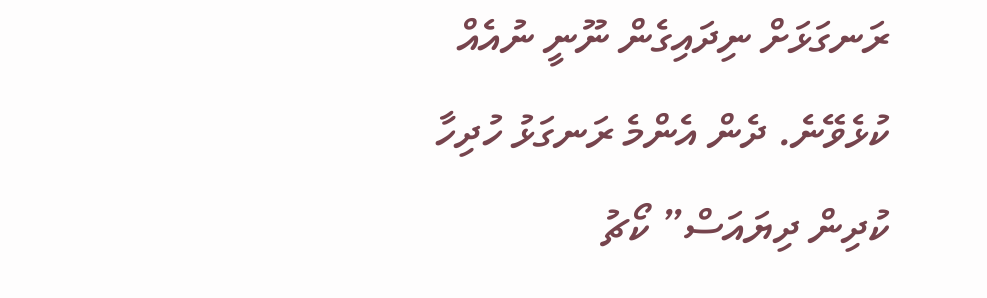ރަނގަޅަށް ނިދައިގެން ނޫނީ ނުއެއް ކުޅެވޭނެ. ދެން އެންމެ ރަނގަޅު ހުދިހާ ކުދިން ދިޔައަސް” ކޯޗު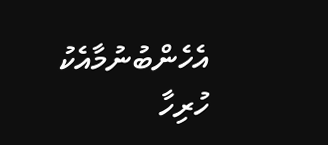އެހެންބުނުމާއެކު ހުރިހާ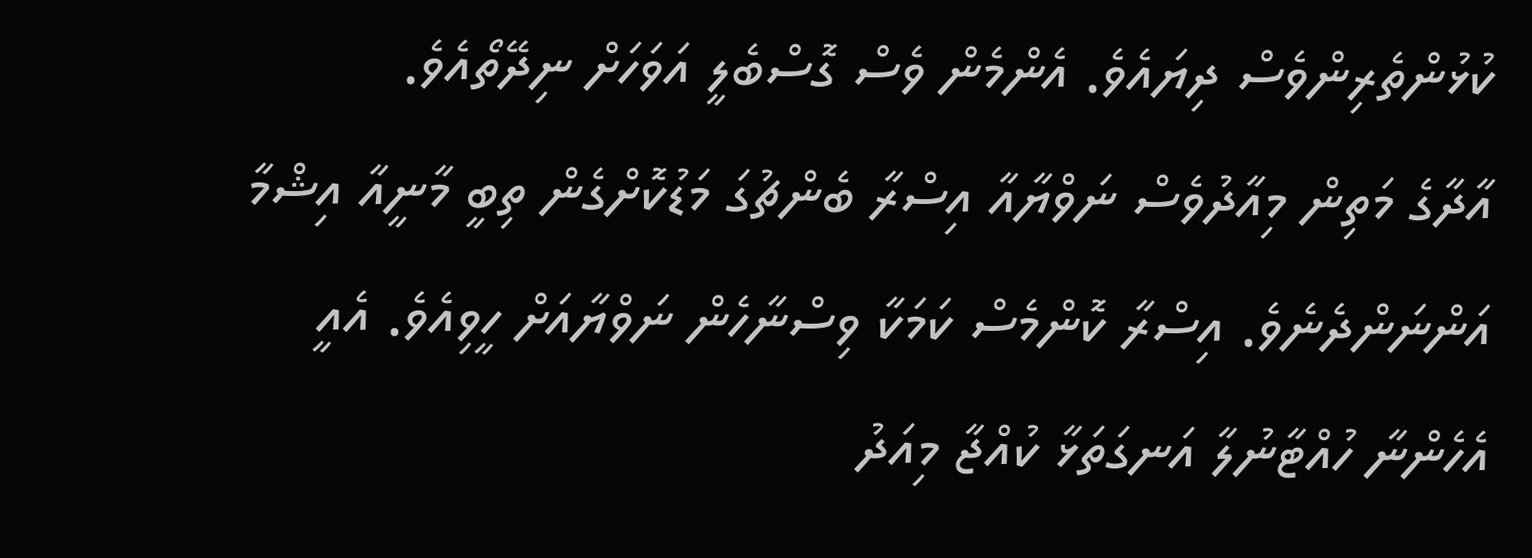ކުޅުންތެރިންވެސް ދިޔައެވެ. އެންމެން ވެސް ގޮސްބެލީ އަވަހަށް ނިދޭތޯއެވެ.
އާދާގެ މަތިން މިއާދުވެސް ނަވްޔާއާ އިސްރާ ބެންޗުގަ މަޑުކޮށްގެން ތިބީ މާނީއާ އިޝްމާ އަންނަންދެނެވެ. އިސްރާ ކޮންމެސް ކަމަކާ ވިސްނާހެން ނަވްޔާއަށް ހީވިއެވެ. އެއީ އެހެންނާ ހުއްޓާނުލާ އަނގަތަޅާ ކުއްޖާ މިއަދު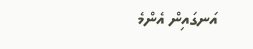އަނގައިން އެންމެ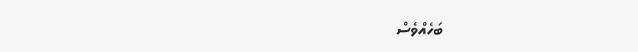ބަހެއްވެސް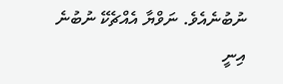ނުބުނެއެވެ. ނަވްޔާ އެއްޗެކޭ ނުބުނެ އިނީ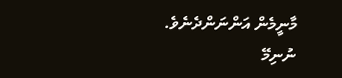މާނީމެން އަންނަންދެނެވެ.
ނުނިމޭ